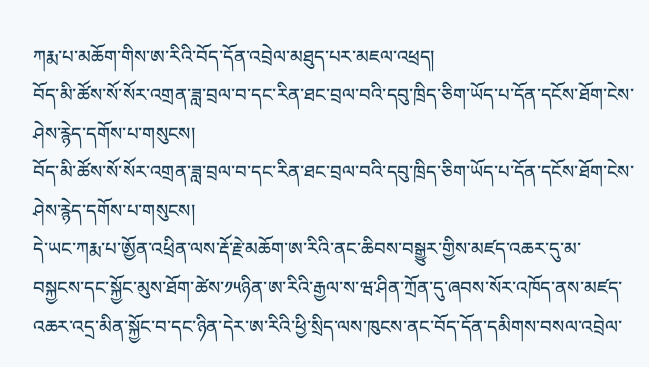ཀརྨ་པ་མཆོག་གིས་ཨ་རིའི་བོད་དོན་འབྲེལ་མཐུད་པར་མཇལ་འཕྲད།
བོད་མི་ཚོས་སོ་སོར་འགྲན་ཟླ་བྲལ་བ་དང་རིན་ཐང་བྲལ་བའི་དབུ་ཁྲིད་ཅིག་ཡོད་པ་དོན་དངོས་ཐོག་ངེས་ཤེས་རྙེད་དགོས་པ་གསུངས།
བོད་མི་ཚོས་སོ་སོར་འགྲན་ཟླ་བྲལ་བ་དང་རིན་ཐང་བྲལ་བའི་དབུ་ཁྲིད་ཅིག་ཡོད་པ་དོན་དངོས་ཐོག་ངེས་ཤེས་རྙེད་དགོས་པ་གསུངས།
དེ་ཡང་ཀརྨ་པ་ཨྱོན་འཕྲིན་ལས་རྡོ་རྗེ་མཆོག་ཨ་རིའི་ནང་ཆིབས་བསྒྱུར་གྱིས་མཛད་འཆར་དུ་མ་བསྐྱངས་དང་སྐྱོང་མུས་ཐོག་ཚེས་༡༥ཉིན་ཨ་རིའི་རྒྱལ་ས་ཝ་ཤིན་ཀྲོན་དུ་ཞབས་སོར་འཁོད་ནས་མཛད་འཆར་འདྲ་མིན་སྐྱོང་བ་དང་ཉིན་དེར་ཨ་རིའི་ཕྱི་སྲིད་ལས་ཁུངས་ནང་བོད་དོན་དམིགས་བསལ་འབྲེལ་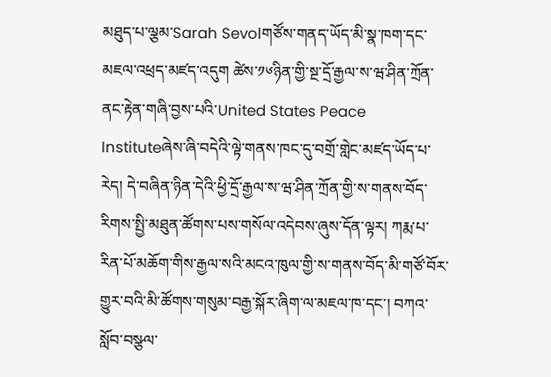མཐུད་པ་ལྕམ་Sarah Sevolགཙོས་གནད་ཡོད་མི་སྣ་ཁག་དང་མཇལ་འཕྲད་མཛད་འདུག ཚེས་༡༦ཉིན་གྱི་སྔ་དྲོ་རྒྱལ་ས་ཝ་ཤིན་ཀྲོན་ནང་རྟེན་གཞི་བྱས་པའི་United States Peace Instituteཞེས་ཞི་བདེའི་ལྟེ་གནས་ཁང་དུ་བགྲོ་གླེང་མཛད་ཡོད་པ་རེད། དེ་བཞིན་ཉིན་དེའི་ཕྱི་དྲོ་རྒྱལ་ས་ཝ་ཤིན་ཀྲོན་གྱི་ས་གནས་བོད་རིགས་སྤྱི་མཐུན་ཚོགས་པས་གསོལ་འདེབས་ཞུས་དོན་ལྟར། ཀརྨ་པ་རིན་པོ་མཆོག་གིས་རྒྱལ་སའི་མངའ་ཁུལ་གྱི་ས་གནས་བོད་མི་གཙོ་བོར་གྱུར་བའི་མི་ཚོགས་གསུམ་བརྒྱ་སྐོར་ཞིག་ལ་མཇལ་ཁ་དང་། བཀའ་སློབ་བསྩལ་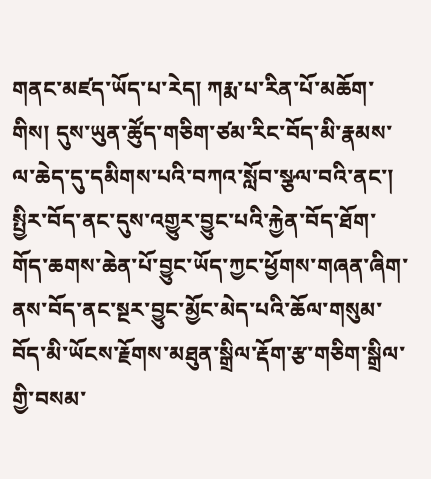གནང་མཛད་ཡོད་པ་རེད། ཀརྨ་པ་རིན་པོ་མཆོག་གིས། དུས་ཡུན་ཚོུད་གཅིག་ཙམ་རིང་བོད་མི་རྣམས་ལ་ཆེད་དུ་དམིགས་པའི་བཀའ་སློབ་སྩལ་བའི་ནང་། སྤྱིར་བོད་ནང་དུས་འགྱུར་བྱུང་པའི་རྐྱེན་བོད་ཐོག་གོད་ཆགས་ཆེན་པོ་བྱུང་ཡོད་ཀྱང་ཕྱོགས་གཞན་ཞིག་ནས་བོད་ནང་སྔར་བྱུང་མྱོང་མེད་པའི་ཆོལ་གསུམ་བོད་མི་ཡོངས་རྗོགས་མཐུན་སྒྲིལ་རྡོག་རྩ་གཅིག་སྒྲིལ་གྱི་བསམ་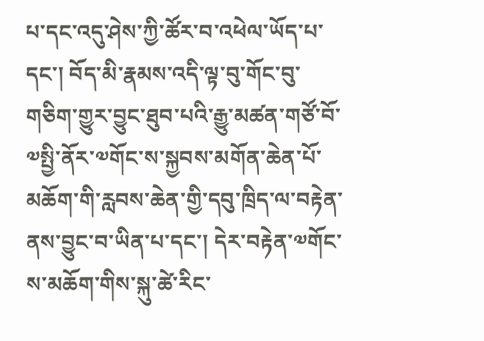པ་དང་འདུ་ཤེས་ཀྱི་ཚོར་བ་འཕེལ་ཡོད་པ་དང་། བོད་མི་རྣམས་འདི་ལྟ་བུ་གོང་བུ་གཅིག་གྱུར་བྱུང་ཐུབ་པའི་རྒྱུ་མཚན་གཙོ་བོ་༧སྤྱི་ནོར་༧གོང་ས་སྐྱབས་མགོན་ཆེན་པོ་མཆོག་གི་རླབས་ཆེན་གྱི་དབུ་ཁྲིད་ལ་བརྟེན་ནས་བྱུང་བ་ཡིན་པ་དང་། དེར་བརྟེན་༧གོང་ས་མཆོག་གིས་སྐུ་ཚེ་རིང་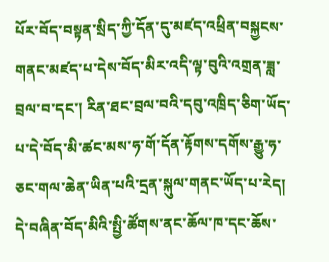པོར་བོད་བསྟན་སྲིད་ཀྱི་དོན་དུ་མཛད་འཕྲིན་བསྐྱངས་གནང་མཛད་པ་དེས་བོད་མིར་འདི་ལྟ་བུའི་འགྲན་ཟླ་བྲལ་བ་དང་། རིན་ཐང་བྲལ་བའི་དབུ་འཁྲིད་ཅིག་ཡོད་པ་དེ་བོད་མི་ཚང་མས་ཧ་གོ་དོན་རྟོགས་དགོས་རྒྱུ་ཧ་ཅང་གལ་ཆེན་ཡིན་པའི་དྲན་སྐུལ་གནང་ཡོད་པ་རེད། དེ་བཞིན་བོད་མིའི་སྤྱི་ཚོགས་ནང་ཆོལ་ཁ་དང་ཆོས་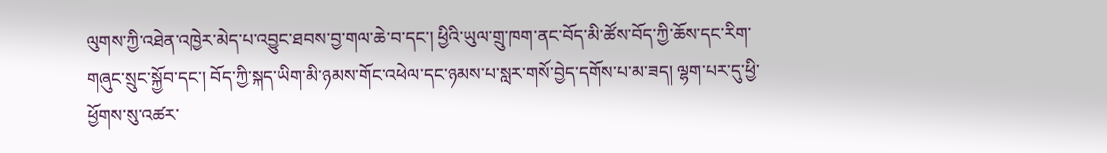ལུགས་ཀྱི་འཐེན་འཁྱེར་མེད་པ་འབྱུང་ཐབས་བྱ་གལ་ཆེ་བ་དང་། ཕྱིའི་ཡུལ་གྲུ་ཁག་ནང་བོད་མི་ཚོས་བོད་ཀྱི་ཆོས་དང་རིག་གཞུང་སྲུང་སྐྱོབ་དང་། བོད་ཀྱི་སྐད་ཡིག་མི་ཉམས་གོང་འཕེལ་དང་ཉམས་པ་སླར་གསོ་བྱེད་དགོས་པ་མ་ཟད། ལྷག་པར་དུ་ཕྱི་ཕྱོགས་སུ་འཚར་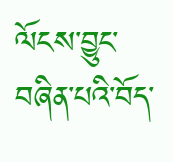ལོངས་བྱུང་བཞིན་པའི་བོད་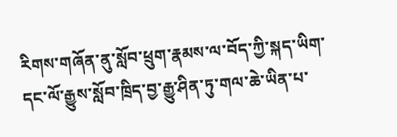རིགས་གཞོན་ནུ་སློབ་ཕྲུག་རྣམས་ལ་བོད་ཀྱི་སྐད་ཡིག་དང་ལོ་རྒྱུས་སློབ་ཁྲིད་བྱ་རྒྱུ་ཤིན་ཏུ་གལ་ཆེ་ཡིན་པ་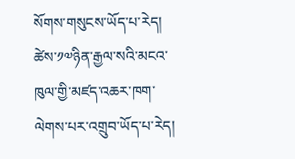སོགས་གསུངས་ཡོད་པ་རེད།
ཚེས་༡༧ཉིན་རྒྱལ་སའི་མངའ་ཁུལ་གྱི་མཛད་འཆར་ཁག་ལེགས་པར་འགྲུབ་ཡོད་པ་རེད།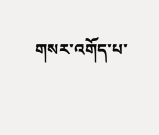གསར་འགོད་པ་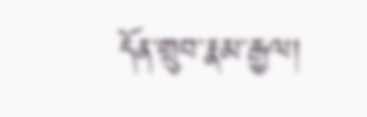དོན་གྲུབ་རྣམ་རྒྱལ།